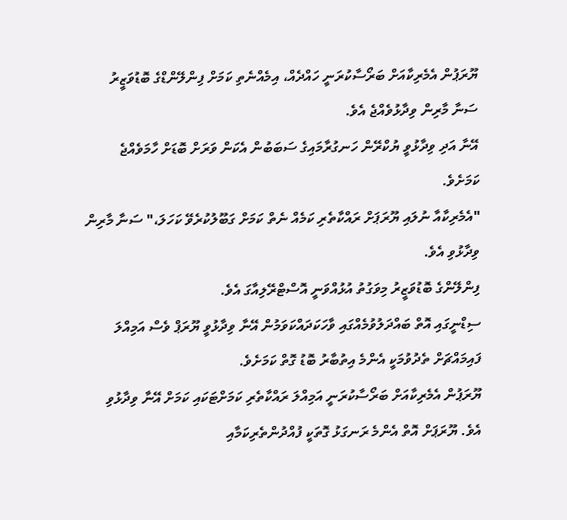ޔޫރަޕުން އެމެރިކާއަށް ބަރޯސާކުރަނީ ހައްދެއް، އިމެއްނެތި ކަމަށް ފިންލޭންޑްގެ ބޮޑުވަޒީރު ސަނާ މާރިން ވިދާޅުވެއްޖެ އެވެ.
އޭނާ އަދި ވިދާޅުވީ ޔުކްރޭން ހަނގުރާމައިގެ ސަބަބުން އެކަން ވަރަށް ބޮޑަށް ހާމަވެއްޖެ ކަމަށެވެ.
"އެމެރިކާއާ ނުލައި ޔޫރަޕަށް ރައްކާތެރި ކަމެއް ނެތް ކަމަށް ގަބޫލުކުރެވޭ ކަހަލަ،" ސަނާ މާރިން ވިދާޅުވި އެވެ.
ފިންލޭންގެ ބޮޑުވަޒީރު މިވަގުތު އުޅުއްވަނީ އޮސްޓްރޭލިއާގަ އެވެ.
ސިޑްނީގައި އޮތް ބައްދަލުވުމެއްގައި ވާހަކަދައްކަވަމުން އޭނާ ވިދާޅުވީ ޔޫރަޕް ވެސް އަމިއްލަ ފައިމައްޗަށް ތެދުވުމަކީ އެންމެ އިތުބާރު ބޮޑު ގޮތް ކަމަށެވެ.
ޔޫރަޕުން އެމެރިކާއަށް ބަރޯސާކުރަނީ އަމިއްލަ ރައްކާތެރި ކަމަށްޓަކައި ކަމަށް އޭނާ ވިދާޅުވި އެވެ. ޔޫރަޕަށް އޮތް އެންމެ ރަނގަޅު ގޮތަކީ ފުއްދުންތެރިކަމާއި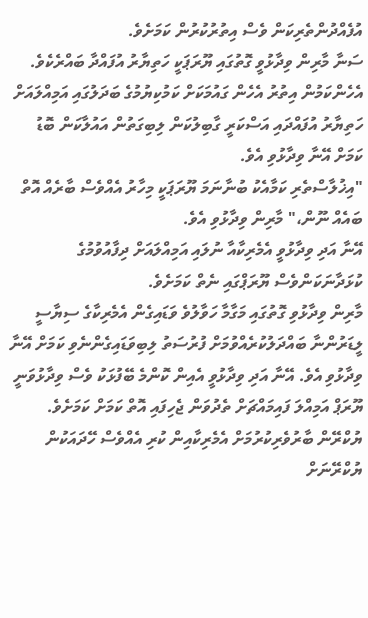އުފެއްދުންތެރިކަން ވެސް އިތުރުކުރުން ކަމަށެވެ.
ސަނާ މާރިން ވިދާޅުވީ ގޮތުގައި ޔޫރަޕަކީ ހަތިޔާރު އުފައްދާ ބައްރެކެވެ. އެހެންކަމުން އިތުރު އެހެން ގައުމަކަށް ކަމުކިޔުމުގެ ބަދަލުގައި އަމިއްލައަށް ހަތިޔާރު އުފައްދައި އަސްކަރީ ގާބިލުކަން ލިބިގަތުން އައުލާކަން ބޮޑު ކަމަށް އޭނާ ވިދާޅުވި އެވެ.
"އިޚުލާސްތެރި ކަމާއެކު ބުނާނަމަ ޔޫރަޕަކީ މިހާރު އެއްވެސް ބާރެއް އޮތް ބައެއް ނޫން،" މާރިން ވިދާޅުވި އެވެ.
އޭނާ އަދި ވިދާޅުވީ އެމެރިކާއާ ނުލައި އަމިއްލައަށް ދިފާއުވުމުގެ ކުޅަދާނަކަންވެސް ޔޫރަޕްގައި ނެތް ކަމަށެވެ.
މާރިން ވިދާޅުވި ގޮތުގައި މަގާމާ ހަވާލުވެ ވަޑައިގެން އެމެރިކާގެ ސިޔާސީ ލީޑަރުންނާ ބައްދަލުކުރެއްވުމަށް ފުރުސަތު ލިބިވަޑައިގެންނެވި ކަމަށް އޭނާ ވިދާޅުވި އެވެ. އޭނާ އަދި ވިދާޅުވީ އެއިން ކޮންމެ ބޭފުޅަކު ވެސް ވިދާޅުވަނީ ޔޫރަޕް އަމިއްލަ ފައިމައްޗަށް ތެދުވަން ޖެހިފައި އޮތް ކަމަށް ކަމަށެވެ.
ޔުކްރޭން ބާރުވެރިކުރުމަށް އެމެރިކާއިން ކުރި އެއްވެސް ހޭދައަކުން ޔުކްރޭނަށް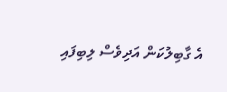އެ ގާބިލުކަން އަދިވެސް ލިބިފައި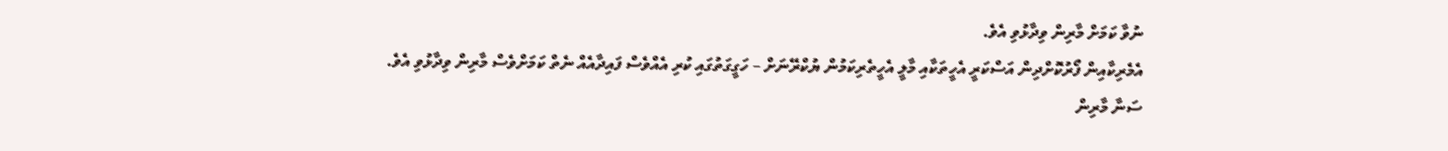ނުވާ ކަމަށް މާރިން ވިދާޅުވި އެވެ.
އެމެރިކާއިން ފޯރުކޮށްދިން އަސްކަރީ އެހީތަކާއި މާލީ އެހީތެރިކަމުން ޔުކްރޭނަށް – ހަގީގަތުގައި ކުރި އެއްވެސް ފައިދާއެއް ނެތް ކަމަށްވެސް މާރިން ވިދާޅުވި އެވެ.
ސަނާ މާރިން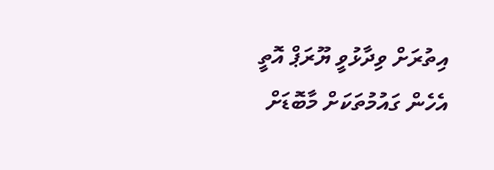އިތުރަށް ވިދާޅުވީ ޔޫރަޕް އޮތީ އެހެން ގައުމުތަކަށް މާބޮޑަށް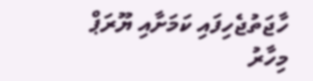ހާޖަތުޖެހިފައި ކަމަށާއި ޔޫރަޕް މިހާރު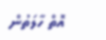އޮތް ހާލަތުން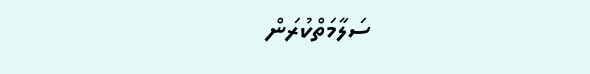ސަލާމަތްކުރަން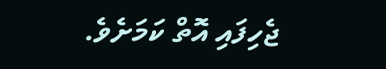ޖެހިފައި އޮތް ކަމަށެވެ.